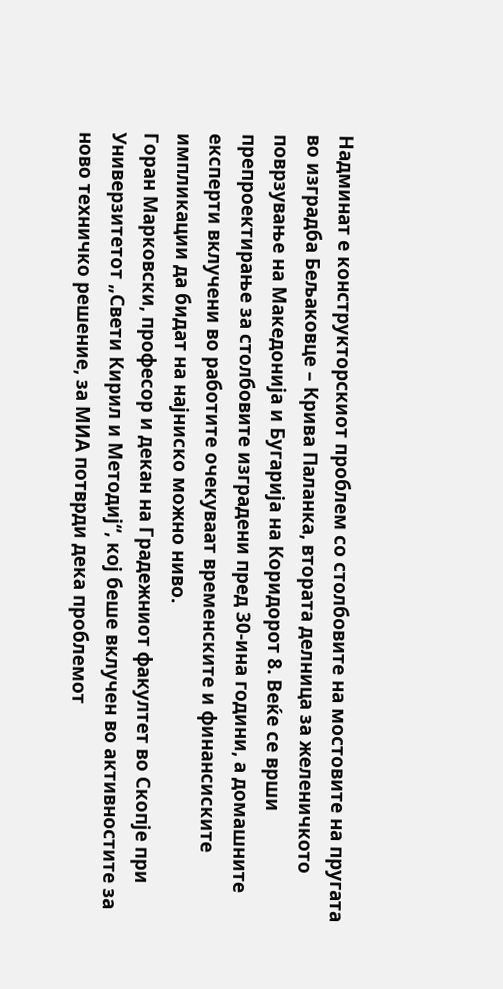Надминат е конструкторскиот проблем со столбовите на мостовите на пругата во изградба Бељаковце – Крива Паланка, втората делница за желеничкото поврзување на Македонија и Бугарија на Коридорот 8. Веќе се врши препроектирање за столбовите изградени пред 30-ина години, а домашните експерти вклучени во работите очекуваат временските и финансиските импликации да бидат на најниско можно ниво.
Горан Марковски, професор и декан на Градежниот факултет во Скопје при Универзитетот „Свети Кирил и Методиј“, кој беше вклучен во активностите за ново техничко решение, за МИА потврди дека проблемот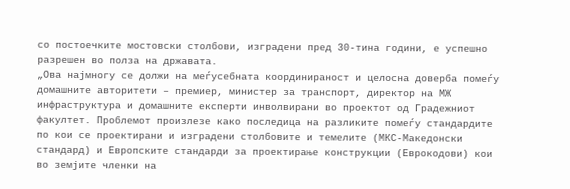со постоечките мостовски столбови, изградени пред 30-тина години, е успешно разрешен во полза на државата.
„Ова најмногу се должи на меѓусебната координираност и целосна доверба помеѓу домашните авторитети – премиер, министер за транспорт, директор на МЖ инфраструктура и домашните експерти инволвирани во проектот од Градежниот факултет. Проблемот произлезе како последица на разликите помеѓу стандардите по кои се проектирани и изградени столбовите и темелите (МКС-Македонски стандард) и Европските стандарди за проектирање конструкции (Еврокодови) кои во земјите членки на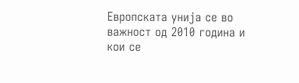Европската унија се во важност од 2010 година и кои се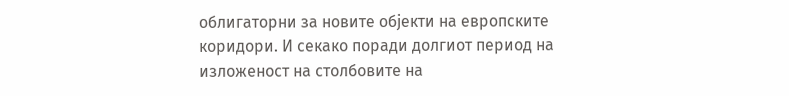облигаторни за новите објекти на европските коридори. И секако поради долгиот период на изложеност на столбовите на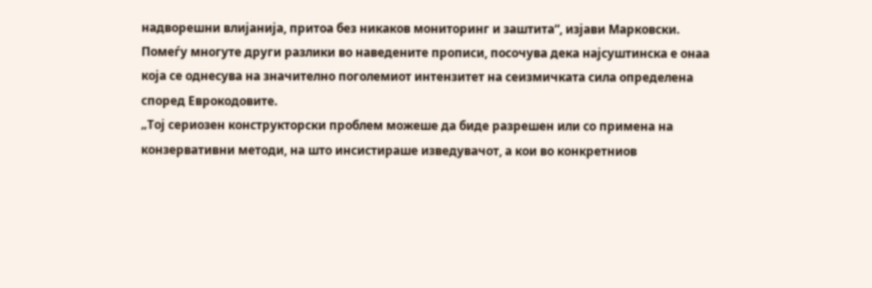надворешни влијанија, притоа без никаков мониторинг и заштита“, изјави Марковски.
Помеѓу многуте други разлики во наведените прописи, посочува дека најсуштинска е онаа која се однесува на значително поголемиот интензитет на сеизмичката сила определена според Еврокодовите.
„Тој сериозен конструкторски проблем можеше да биде разрешен или со примена на конзервативни методи, на што инсистираше изведувачот, а кои во конкретниов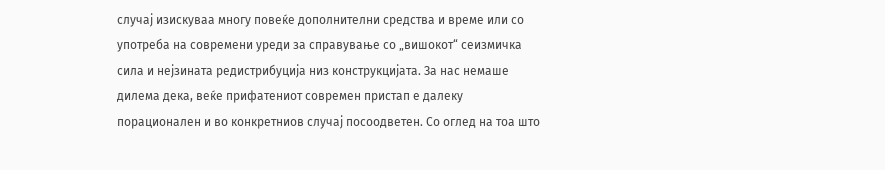случај изискуваа многу повеќе дополнителни средства и време или со употреба на современи уреди за справување со „вишокот“ сеизмичка сила и нејзината редистрибуција низ конструкцијата. За нас немаше дилема дека, веќе прифатениот современ пристап е далеку порационален и во конкретниов случај посоодветен. Со оглед на тоа што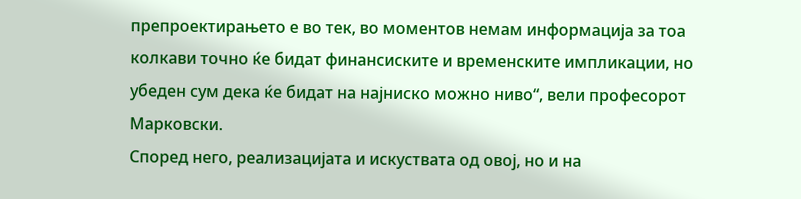препроектирањето е во тек, во моментов немам информација за тоа колкави точно ќе бидат финансиските и временските импликации, но убеден сум дека ќе бидат на најниско можно ниво“, вели професорот Марковски.
Според него, реализацијата и искуствата од овој, но и на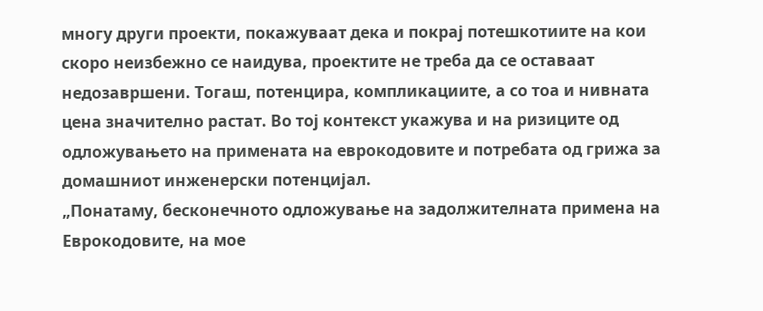многу други проекти, покажуваат дека и покрај потешкотиите на кои скоро неизбежно се наидува, проектите не треба да се оставаат недозавршени. Тогаш, потенцира, компликациите, а со тоа и нивната цена значително растат. Во тој контекст укажува и на ризиците од одложувањето на примената на еврокодовите и потребата од грижа за домашниот инженерски потенцијал.
„Понатаму, бесконечното одложување на задолжителната примена на Еврокодовите, на мое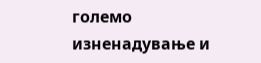големо изненадување и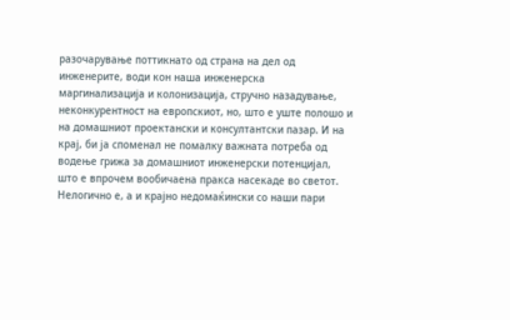разочарување поттикнато од страна на дел од инженерите, води кон наша инженерска маргинализација и колонизација, стручно назадување, неконкурентност на европскиот, но, што е уште полошо и на домашниот проектански и консултантски пазар. И на крај, би ја споменал не помалку важната потреба од водење грижа за домашниот инженерски потенцијал, што е впрочем вообичаена пракса насекаде во светот. Нелогично е, а и крајно недомаќински со наши пари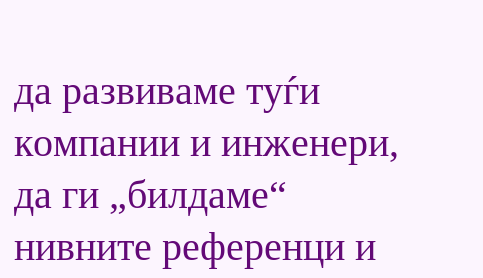да развиваме туѓи компании и инженери, да ги „билдаме“ нивните референци и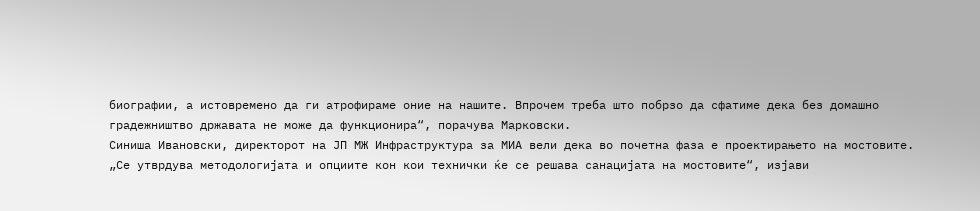биографии, а истовремено да ги атрофираме оние на нашите. Впрочем треба што побрзо да сфатиме дека без домашно градежништво државата не може да функционира“, порачува Марковски.
Синиша Ивановски, директорот на ЈП МЖ Инфраструктура за МИА вели дека во почетна фаза е проектирањето на мостовите.
„Се утврдува методологијата и опциите кон кои технички ќе се решава санацијата на мостовите“, изјави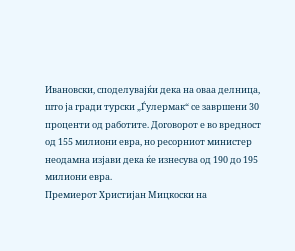Ивановски, споделувајќи дека на оваа делница, што ја гради турски „Ѓулермак“ се завршени 30 проценти од работите. Договорот е во вредност од 155 милиони евра, но ресорниот министер неодамна изјави дека ќе изнесува од 190 до 195 милиони евра.
Премиерот Христијан Мицкоски на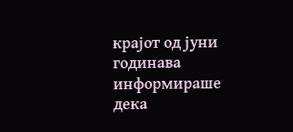крајот од јуни годинава информираше дека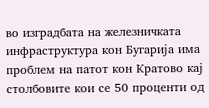во изградбата на железничката инфраструктура кон Бугарија има проблем на патот кон Кратово кај столбовите кои се 50 проценти од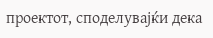проектот, споделувајќи дека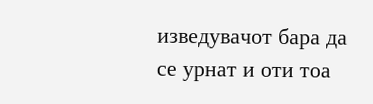изведувачот бара да се урнат и оти тоа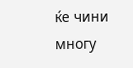ќе чини многу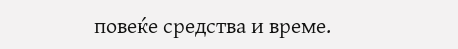повеќе средства и време.